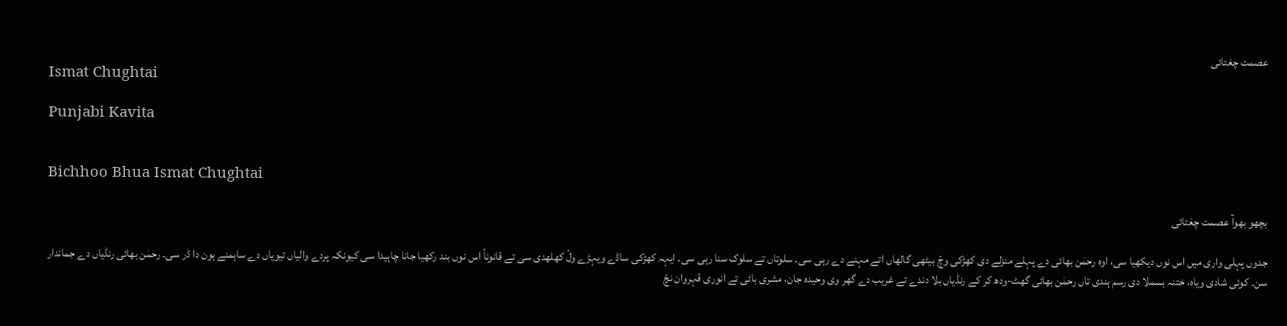عصمت چغتائی
Ismat Chughtai

Punjabi Kavita


Bichhoo Bhua Ismat Chughtai

بچھو بھوآ عصمت چغتائی

جدوں پہلی واری میں اس نوں دیکھیا سی، اوہ رحمٰن بھائی دے پہلے منزلے دی کھڑکی وچّ بیٹھی گالھاں اتے مہنے دے رہی سی۔ سلوتاں تے سلوک سنا رہی سی۔ ایہہ کھڑکی ساڈے ویہڑے ولّ کھلھدی سی تے قانوناً اس نوں بند رکھیا جانا چاہیدا سی کیونکہ پردے والیاں تیویاں دے ساہمنے ہون دا ڈر سی۔ رحمٰن بھائی رنڈیاں دے جماندار سن۔ کوئی شادی ویاہ، ختنہ بسملا دی رسم ہندی تاں رحمٰن بھائی گھٹ-ودھ کر کے رنڈیاں بلا دندے تے غریب دے گھر وی وحیدہ جان، مشری بائی تے انوری قہروان نچّ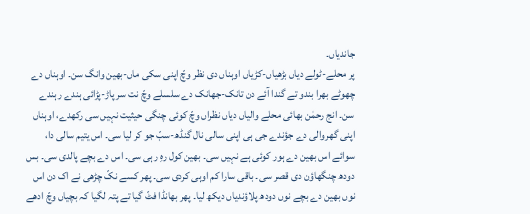جاندیاں۔
پر محلے-ٹولے دیاں بڑھیاں-کڑیاں اوہناں دی نظر وچّ اپنی سکی ماں-بھین وانگ سن۔ اوہناں دے چھوٹے بھرا بندو تے گندا آئے دن تانک-جھانک دے سلسلے وچّ نت سر پاڑ-پڑائی ہندے رہندے سن۔ انج رحمٰن بھائی محلے والیاں دیاں نظراں وچّ کوئی چنگی حیثیت نہیں سی رکھدے، اوہناں اپنی گھروالی دے جؤندے جی ہی اپنی سالی نال گنڈھ-سبّ جو کر لیا سی۔ اس یتیم سالی دا، سوائے اس بھین دے ہور کوئی ہے نہیں سی۔ بھین کول رہِ رہی سی۔ اس دے بچے پالدی سی۔ بس دودھ چنگھاؤن دی قصر سی۔ باقی سارا کم اوہی کردی سی۔ پھر کسے نکّ چڑھی نے اک دن اس نوں بھین دے بچے نوں دودھ پلاؤندیاں دیکھ لیا۔ پھر بھانڈا فٹّ گیا تے پتہ لگیا کہ بچیاں وچّ ادھے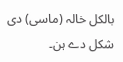بالکل خالہ (ماسی) دی شکل دے ہن۔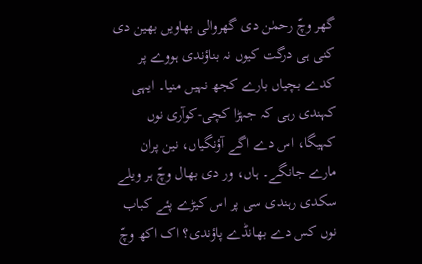گھر وچّ رحمٰن دی گھروالی بھاویں بھین دی کنی ہی درگت کیوں نہ بناؤندی ہووے پر کدے بچیاں بارے کجھ نہیں منیا۔ ایہی کہندی رہی کہ جہڑا کچی-کوآری نوں کہیگا، اس دے اگے آؤنگیاں، نین پران مارے جانگے۔ ہاں، ور دی بھال وچّ ہر ویلے سکدی رہندی سی پر اس کیڑے پئے کباب نوں کس دے بھانڈے پاؤندی؟ اک اکھ وچّ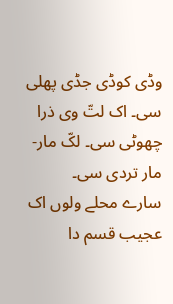وڈی کوڈی جڈی پھلی سی۔ اک لتّ وی ذرا چھوٹی سی۔ لکّ مار-مار تردی سی۔
سارے محلے ولوں اک عجیب قسم دا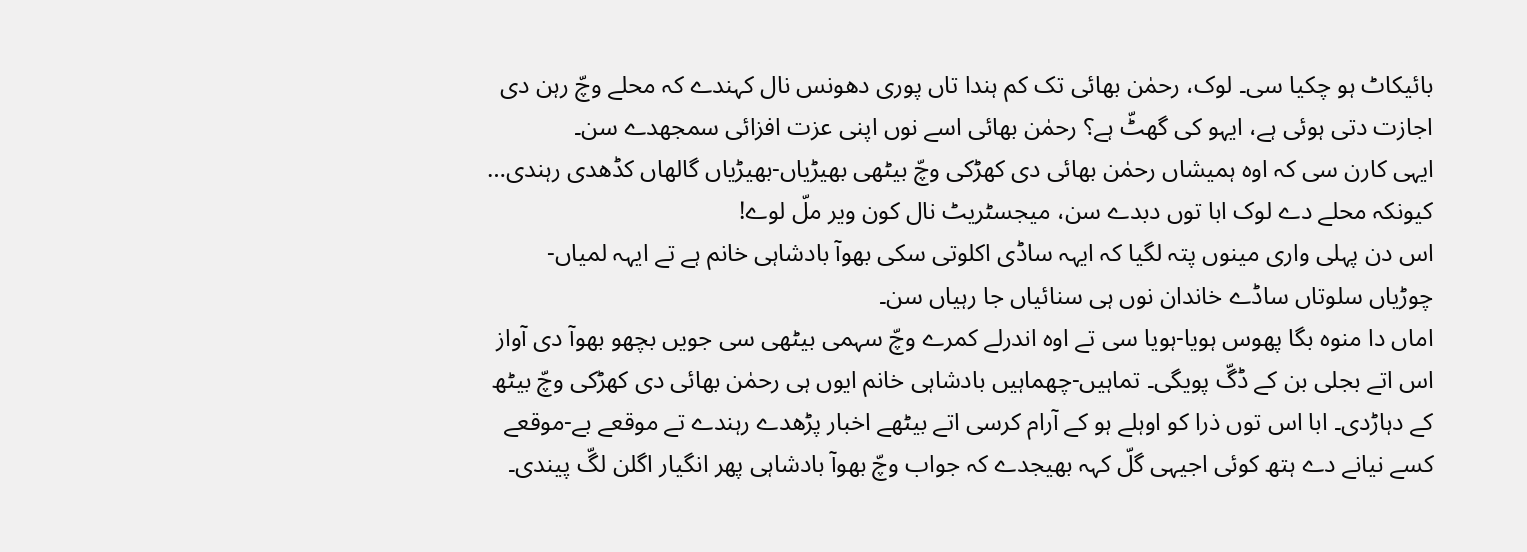بائیکاٹ ہو چکیا سی۔ لوک، رحمٰن بھائی تک کم ہندا تاں پوری دھونس نال کہندے کہ محلے وچّ رہن دی اجازت دتی ہوئی ہے، ایہو کی گھٹّ ہے؟ رحمٰن بھائی اسے نوں اپنی عزت افزائی سمجھدے سن۔
ایہی کارن سی کہ اوہ ہمیشاں رحمٰن بھائی دی کھڑکی وچّ بیٹھی بھیڑیاں-بھیڑیاں گالھاں کڈھدی رہندی… کیونکہ محلے دے لوک ابا توں دبدے سن، میجسٹریٹ نال کون ویر ملّ لوے!
اس دن پہلی واری مینوں پتہ لگیا کہ ایہہ ساڈی اکلوتی سکی بھوآ بادشاہی خانم ہے تے ایہہ لمیاں-چوڑیاں سلوتاں ساڈے خاندان نوں ہی سنائیاں جا رہیاں سن۔
اماں دا منوہ بگا پھوس ہویا-ہویا سی تے اوہ اندرلے کمرے وچّ سہمی بیٹھی سی جویں بچھو بھوآ دی آواز اس اتے بجلی بن کے ڈگّ پویگی۔ تماہیں-چھماہیں بادشاہی خانم ایوں ہی رحمٰن بھائی دی کھڑکی وچّ بیٹھ کے دہاڑدی۔ ابا اس توں ذرا کو اوہلے ہو کے آرام کرسی اتے بیٹھے اخبار پڑھدے رہندے تے موقعے بے-موقعے کسے نیانے دے ہتھ کوئی اجیہی گلّ کہہ بھیجدے کہ جواب وچّ بھوآ بادشاہی پھر انگیار اگلن لگّ پیندی۔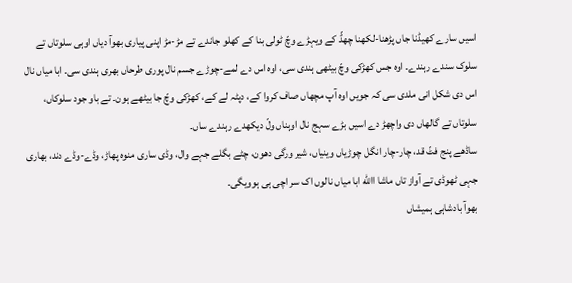اسیں سارے کھیڈنا جاں پڑھنا-لکھنا چھڈّ کے ویہڑے وچّ ٹولی بنا کے کھلو جاندے تے مڑ-مڑ اپنی پیاری بھوآ دیاں اوہی سلوتاں تے سلوک سندے رہندے۔ اوہ جس کھڑکی وچّ بیٹھی ہندی سی، اوہ اس دے لمے-چوڑے جسم نال پوری طرحاں بھری ہندی سی۔ ابا میاں نال اس دی شکل انی ملدی سی کہ جویں اوہ آپ مچھاں صاف کروا کے، دپٹہ لے کے، کھڑکی وچّ جا بیٹھے ہون۔ تے باو جود سلوکاں، سلوتاں تے گالھاں دی واچھڑ دے اسیں بڑے سہج نال اوہناں ولّ دیکھدے رہندے ساں۔
ساڈھے پنج فٹّ قد، چار-چار انگل چوڑیاں وینیاں، شیر ورگی دھون، چٹے بگلے جہے وال، وڈی ساری منوہ پھاڑ، وڈے-وڈے دند، بھاری جہی ٹھوڈی تے آواز تاں ماشا االله ابا میاں نالوں اک سر اچی ہی ہوویگی۔
بھوآ بادشاہی ہمیشاں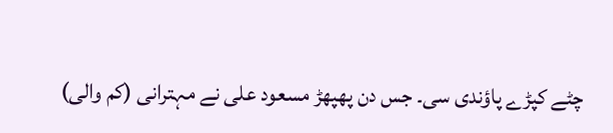چٹے کپڑے پاؤندی سی۔ جس دن پھپھڑ مسعود علی نے مہترانی (کم والی)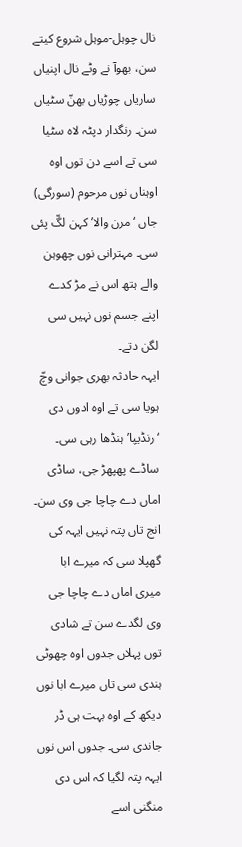نال چوہل-موہل شروع کیتے سن، بھوآ نے وٹے نال اپنیاں ساریاں چوڑیاں بھنّ سٹیاں سن۔ رنگدار دپٹہ لاہ سٹیا سی تے اسے دن توں اوہ اوہناں نوں مرحوم (سورگی) جاں ‘مرن والا’ کہن لگّ پئی سی۔ مہترانی نوں چھوہن والے ہتھ اس نے مڑ کدے اپنے جسم نوں نہیں سی لگن دتے۔
ایہہ حادثہ بھری جوانی وچّ ہویا سی تے اوہ ادوں دی ‘رنڈیپا’ ہنڈھا رہی سی۔ ساڈے پھپھڑ جی، ساڈی اماں دے چاچا جی وی سن۔ انج تاں پتہ نہیں ایہہ کی گھپلا سی کہ میرے ابا میری اماں دے چاچا جی وی لگدے سن تے شادی توں پہلاں جدوں اوہ چھوٹی ہندی سی تاں میرے ابا نوں دیکھ کے اوہ بہت ہی ڈر جاندی سی۔ جدوں اس نوں ایہہ پتہ لگیا کہ اس دی منگنی اسے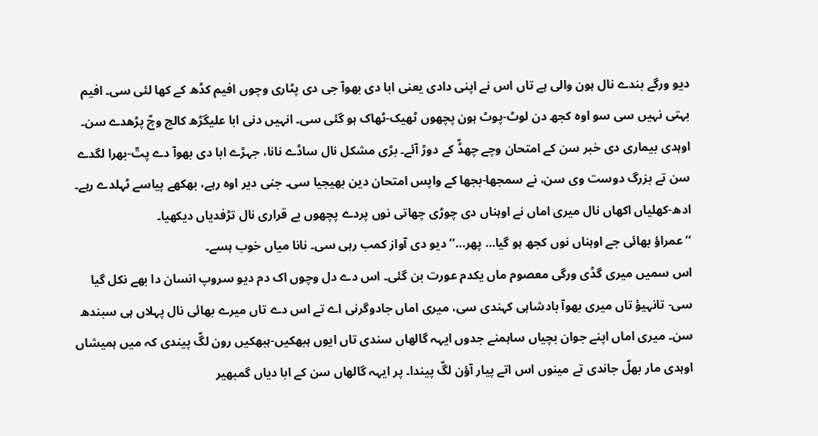دیو ورگے بندے نال ہون والی ہے تاں اس نے اپنی دادی یعنی ابا دی بھوآ جی دی پٹاری وچوں افیم کڈھ کے کھا لئی سی۔ افیم بہتی نہیں سی سو اوہ کجھ دن لوٹ-پوٹ ہون پچھوں ٹھیک-ٹھاک ہو گئی سی۔ انہیں دنی ابا علیگڑھ کالج وچّ پڑھدے سن۔ اوہدی بیماری دی خبر سن کے امتحان وچے چھڈّ کے دوڑ آئے۔ بڑی مشکل نال ساڈے نانا، جہڑے ابا دی بھوآ دے پتّ-بھرا لگدے سن تے بزرگ دوست وی سن، نے سمجھا-بجھا کے واپس امتحان دین بھیجیا سی۔ جنی دیر اوہ رہے، بھکھے پیاسے ٹہلدے رہے۔ ادھ-کھلیاں اکھاں نال میری اماں نے اوہناں دی چوڑی چھاتی نوں پردے پچھوں بے قراری نال تڑفدیاں دیکھیا۔
‘‘عمراؤ بھائی جے اوہناں نوں کجھ ہو گیا… پھر…’’ دیو دی آواز کمب رہی سی۔ نانا میاں خوب ہسے۔
اس سمیں میری گڈی ورگی معصوم ماں یکدم عورت بن گئی۔ اس دے دل وچوں اک دم دیو سروپ انسان دا بھے نکل گیا سی- تانہیؤ تاں میری بھوآ بادشاہی کہندی سی، میری اماں جادوگرنی اے تے اس دے تاں میرے بھائی نال پہلاں ہی سبندھ سن۔ میری اماں اپنے جوان بچیاں ساہمنے جدوں ایہہ گالھاں سندی تاں ایوں ہبھکیں-ہبھکیں رون لگّ پیندی کہ میں ہمیشاں اوہدی مار بھلّ جاندی تے مینوں اس اتے پیار آؤن لگّ پیندا۔ پر ایہہ گالھاں سن کے ابا دیاں گمبھیر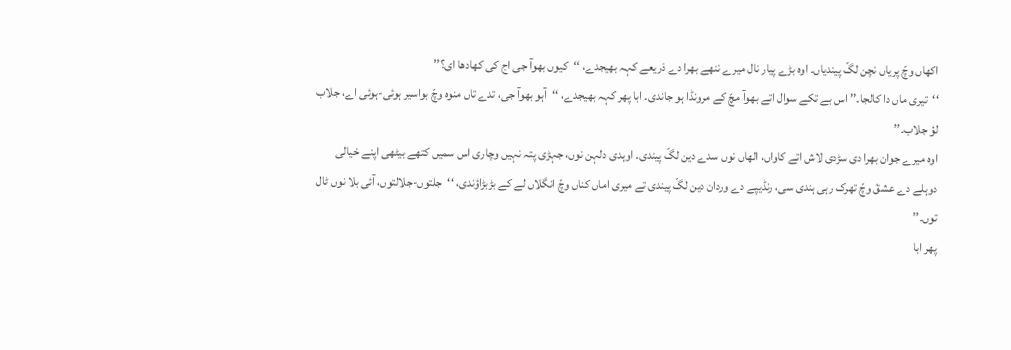اکھاں وچّ پریاں نچن لگّ پیندیاں۔ اوہ بڑے پیار نال میرے ننھے بھرا دے ذریعے کہہ بھیجدے، ‘‘کیوں بھوآ جی اج کی کھادھا ای؟’’
‘‘تیری ماں دا کالجا۔’’ اس بے تکے سوال اتے بھوآ مچّ کے مرونڈا ہو جاندی۔ ابا پھر کہہ بھیجدے، ‘‘آہو بھوآ جی، تدے تاں منوہ وچّ بواسیر ہوئی-ہوئی اے، جلاب لؤ جلاب۔’’
اوہ میرے جوان بھرا دی سڑدی لاش اتے کاواں، الھاں نوں سدے دین لگّ پیندی۔ اوہدی دلہن نوں، جہڑی پتہ نہیں وچاری اس سمیں کتھے بیٹھی اپنے خیالی دوہلے دے عشقَ وچّ تھرک رہی ہندی سی، رنڈیپے دے وردان دین لگّ پیندی تے میری اماں کناں وچّ انگلاں لے کے بڑبڑاؤندی، ‘‘جلتوں-جلالتوں، آئی بلا نوں ٹال توں۔’’
پھر ابا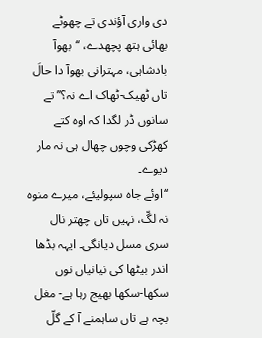دی واری آؤندی تے چھوٹے بھائی ہتھ پچھدے، ‘‘بھوآ بادشاہی، مہترانی بھوآ دا حالَ تاں ٹھیک-ٹھاک اے نہ؟’’ تے سانوں ڈر لگدا کہ اوہ کتے کھڑکی وچوں چھال ہی نہ مار دیوے۔
‘‘اوئے جاہ سپولیئے، میرے منوہ نہ لگّ، نہیں تاں چھتر نال سری مسل دیانگی۔ ایہہ بڈھا اندر بیٹھا کی نیانیاں نوں سکھا-سکھا بھیج رہا ہے- مغل بچہ ہے تاں ساہمنے آ کے گلّ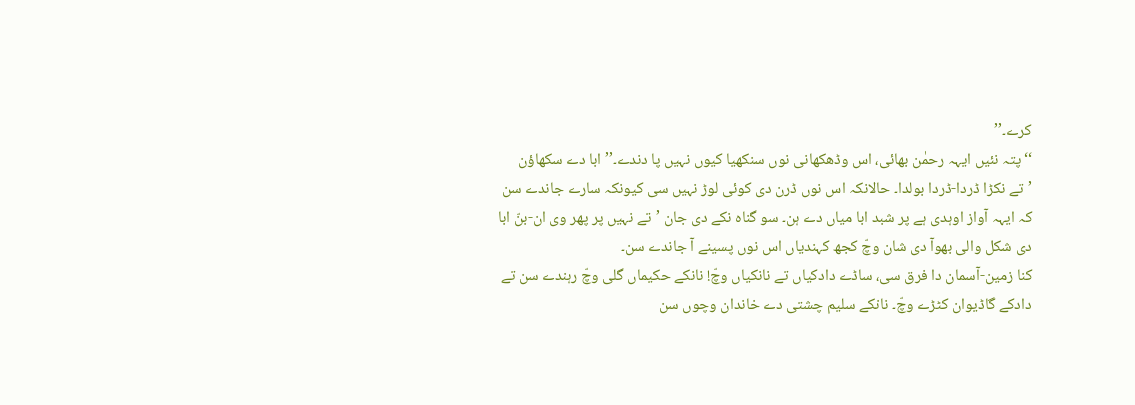کرے۔’’
‘‘پتہ نئیں ایہہ رحمٰن بھائی، اس وڈھکھانی نوں سنکھیا کیوں نہیں پا دندے۔’’ ابا دے سکھاؤن ’تے نکڑا ڈردا-ڈردا بولدا۔ حالانکہ اس نوں ڈرن دی کوئی لوڑ نہیں سی کیونکہ سارے جاندے سن کہ ایہہ آواز اوہدی ہے پر شبد ابا میاں دے ہن۔ سو گناہ نکے دی جان ’تے نہیں پر پھر وی ان-بنّ ابا دی شکل والی بھوآ دی شان وچّ کجھ کہندیاں اس نوں پسینے آ جاندے سن۔
کنا زمین-آسمان دا فرق سی، ساڈے دادکیاں تے نانکیاں وچّ! نانکے حکیماں گلی وچّ رہندے سن تے دادکے گاڈیوان کٹڑے وچّ۔ نانکے سلیم چشتی دے خاندان وچوں سن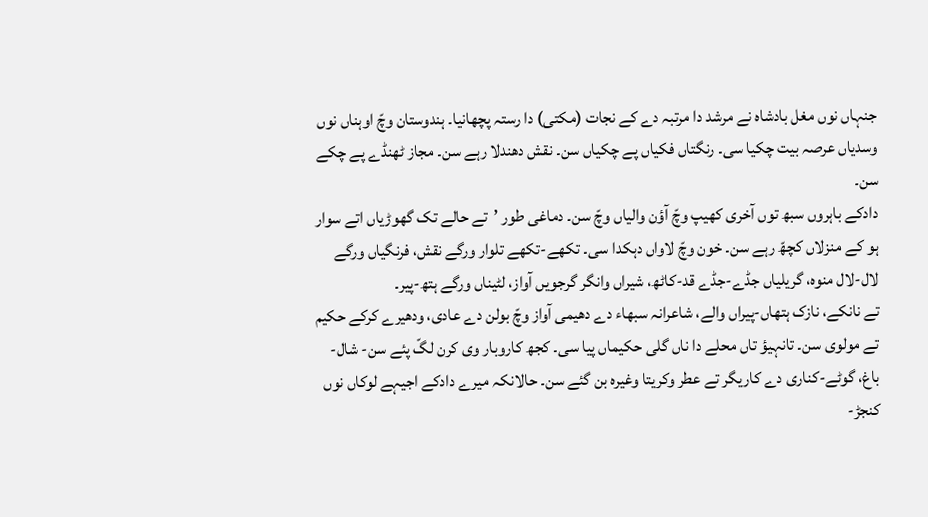جنہاں نوں مغل بادشاہ نے مرشد دا مرتبہ دے کے نجات (مکتی) دا رستہ پچھانیا۔ ہندوستان وچّ اوہناں نوں وسدیاں عرصہ بیت چکیا سی۔ رنگتاں فکیاں پے چکیاں سن۔ نقش دھندلا رہے سن۔ مجاز ٹھنڈے پے چکے سن۔
دادکے باہروں سبھ توں آخری کھیپ وچّ آؤن والیاں وچّ سن۔ دماغی طور ’تے حالے تک گھوڑیاں اتے سوار ہو کے منزلاں کچھّ رہے سن۔ خون وچّ لاواں دہکدا سی۔ تکھے-تکھے تلوار ورگے نقش، فرنگیاں ورگے لال-لال منوہ، گریلیاں جڈے-جڈے قد-کاٹھ، شیراں وانگر گرجویں آواز، لٹیناں ورگے ہتھ-پیر۔
تے نانکے، نازک ہتھاں-پیراں والے، شاعرانہ سبھاء دے دھیمی آواز وچّ بولن دے عادی، ودھیرے کرکے حکیم تے مولوی سن۔ تانہیؤ تاں محلے دا ناں گلی حکیماں پیا سی۔ کجھ کاروبار وی کرن لگّ پئے سن- شال-باغ، گوٹے-کناری دے کاریگر تے عطر وکریتا وغیرہ بن گئے سن۔ حالانکہ میرے دادکے اجیہے لوکاں نوں کنجڑ-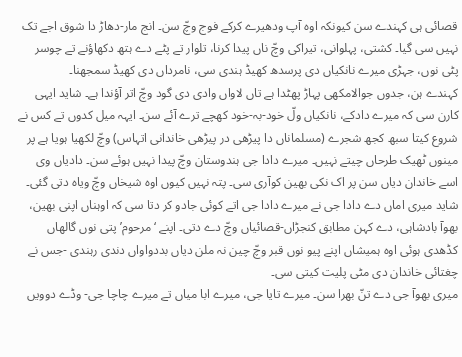قصائی ہی کہندے سن کیونکہ اوہ آپ ودھیرے کرکے فوج وچّ سن۔ انج مار-دھاڑ دا شوق اجے تک نہیں سی گیا۔ کشتی، پہلوانی، تیراکی وچّ ناں پیدا کرنا، تلوار تے پٹے دے ہتھ دکھاؤنے تے چوسر پٹی نوں، جہڑی میرے نانکیاں دی پرسدھ کھیڈ ہندی سی، نامرداں دی کھیڈ سمجھنا۔
کہندے ہن، جدوں جوالامکھی پہاڑ پھٹدا ہے تاں لاواں وادی دی گود وچّ اتر آؤندا ہے۔ شاید ایہی کارن سی کہ میرے دادکے، نانکیاں ولّ خود-بہ-خود کھچے ترے آئے سن۔ ایہہ میل کدوں تے کس نے شروع کیتا سبھ کجھ شجرے (مسلماناں دا پیڑھی در پیڑھی خاندانی اتہاس) وچّ لکھیا ہویا ہے پر مینوں ٹھیک طرحاں چیتے نہیں۔ میرے دادا جی ہندوستان وچّ پیدا نہیں ہوئے سن۔ دادیاں وی اسے خاندان دیاں سن پر اک نکی بھین کوآری سی۔ پتہ نہیں کیوں اوہ شیخاں وچّ ویاہ دتی گئی۔ شاید میری اماں دے دادا جی نے میرے دادا جی اتے کوئی جادو کر دتا سی کہ اوہناں اپنی بھین، بھوآ بادشاہی، دے کہن مطابق کنجڑاں-قصائیاں وچّ دے دتی۔ اپنے ‘مرحوم’ پتی نوں گالھاں کڈھدی ہوئی اوہ ہمیشاں اپنے پیو نوں قبر وچّ چین نہ ملن دیاں بددواواں دندی رہندی -جس نے چغتائی خاندان دی مٹی پلیت کیتی سی۔
میری بھوآ جی دے تنّ بھرا سن۔ میرے تایا جی، میرے ابا میاں تے میرے چاچا جی- وڈے دوویں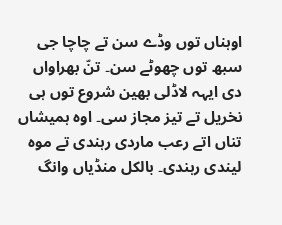اوہناں توں وڈے سن تے چاچا جی سبھ توں چھوٹے سن۔ تنّ بھراواں دی ایہہ لاڈلی بھین شروع توں ہی نخریل تے تیز مجاز سی۔ اوہ ہمیشاں تناں اتے رعب ماردی رہندی تے موہ لیندی رہندی۔ بالکل منڈیاں وانگ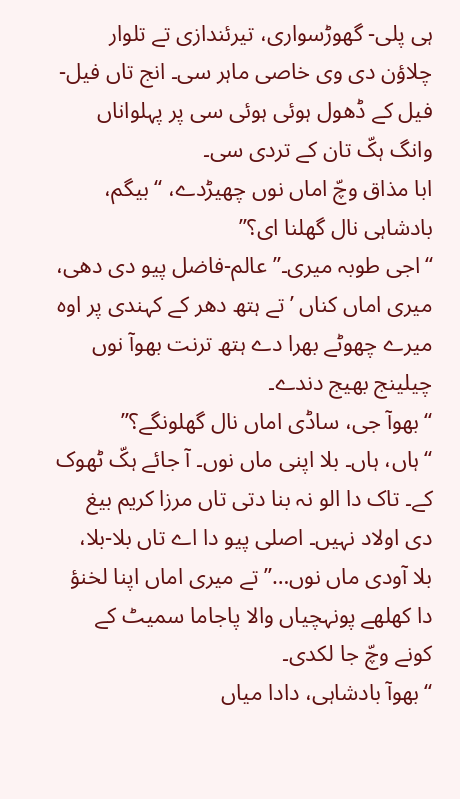ہی پلی- گھوڑسواری، تیرئندازی تے تلوار چلاؤن دی وی خاصی ماہر سی۔ انج تاں فیل-فیل کے ڈھول ہوئی ہوئی سی پر پہلواناں وانگ ہکّ تان کے تردی سی۔
ابا مذاق وچّ اماں نوں چھیڑدے، ‘‘بیگم، بادشاہی نال گھلنا ای؟’’
‘‘اجی طوبہ میری۔’’ عالم-فاضل پیو دی دھی، میری اماں کناں ’تے ہتھ دھر کے کہندی پر اوہ میرے چھوٹے بھرا دے ہتھ ترنت بھوآ نوں چیلینج بھیج دندے۔
‘‘بھوآ جی، ساڈی اماں نال گھلونگے؟’’
‘‘ہاں، ہاں۔ بلا اپنی ماں نوں۔ آ جائے ہکّ ٹھوک کے۔ تاک دا الو نہ بنا دتی تاں مرزا کریم بیغ دی اولاد نہیں۔ اصلی پیو دا اے تاں بلا-بلا، بلا آودی ماں نوں…’’ تے میری اماں اپنا لخنؤ دا کھلھے پونہچیاں والا پاجاما سمیٹ کے کونے وچّ جا لکدی۔
‘‘بھوآ بادشاہی، دادا میاں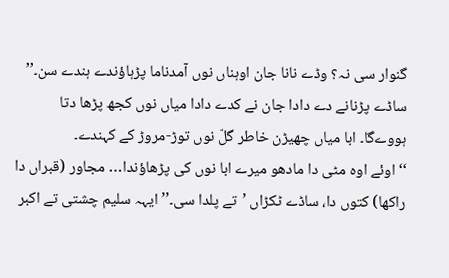گنوار سی نہ؟ وڈے نانا جان اوہناں نوں آمدناما پڑہاؤندے ہندے سن۔’’ ساڈے پڑنانے دے دادا جان نے کدے دادا میاں نوں کجھ پڑھا دتا ہووےگا۔ ابا میاں چھیڑن خاطر گلّ نوں توڑ-مروڑ کے کہندے۔
‘‘اوئے اوہ مٹی دا مادھو میرے ابا نوں کی پڑھاؤندا… مجاور (قبراں دا راکھا) کتوں دا، ساڈے ٹکڑاں ’تے پلدا سی۔’’ ایہہ سلیم چشتی تے اکبر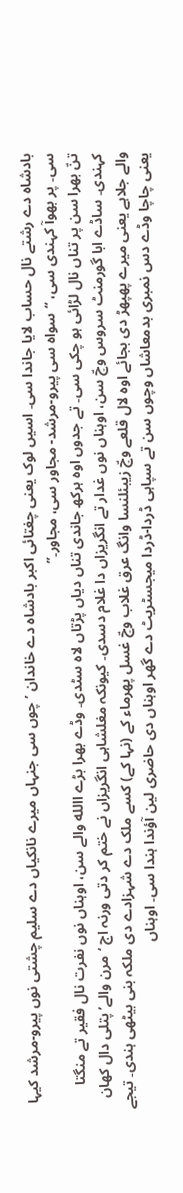بادشاہ دے رشتے نال حساب لایا جاندا سی۔ اسیں لوک یعنی چغتائی اکبر بادشاہ دے خاندان ’چوں سی جنہاں میرے نانکیاں دے سلیم چشتی نوں پیرو-مرشد کیہا سی۔ پر بھوآ کہندی سی، ‘‘سواہ سی پیرو-مرشد- مجاور سی، مجاور۔’’
تنّ بھرا سن پر تناں نال لڑائی ہو چکی سی۔ تے جدوں اوہ ہرکھ جاندی تناں دیاں پڑتاں لاہ سٹدی۔ وڈے بھرا بڑے االله والے سن، اوہناں نوں نفرت نال فقیر تے منگتا کہندی۔ ساڈے ابا گورمنٹ سروس وچّ سن، اوہناں نوں غدار تے انگریزاں دا غلام دسدی۔ کیونکہ مغلشاہی انگریزاں نے ختم کر دتی ورنہ اج ‘مرن والے’ پتلی دال کھان والے جلاہے یعنی میرے پھپھڑ دی بجائے اوہ لال قلعے وچّ زیبئلنسا وانگ عرق غلاب وچّ غسل پھرماء کے (نہا کے) کسے ملک دے شہزادے دی ملکہ بنی بیٹھی ہندی۔ تیجے یعنی چاچا وڈے دس نمبری بدمعاشاں وچوں سن تے سپاہی ڈردا-ڈردا میجسٹریٹ دے گھر اوہناں دی حاضری لین آؤندا ہندا سی۔ اوہناں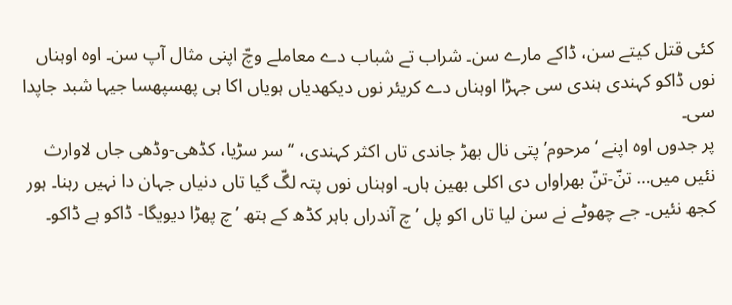کئی قتل کیتے سن، ڈاکے مارے سن۔ شراب تے شباب دے معاملے وچّ اپنی مثال آپ سن۔ اوہ اوہناں نوں ڈاکو کہندی ہندی سی جہڑا اوہناں دے کریئر نوں دیکھدیاں ہویاں اکا ہی پھسپھسا جیہا شبد جاپدا سی۔
پر جدوں اوہ اپنے ‘مرحوم’ پتی نال بھڑ جاندی تاں اکثر کہندی، ‘‘سر سڑیا، کڈھی-وڈھی جاں لاوارث نئیں میں… تنّ-تنّ بھراواں دی اکلی بھین ہاں۔ اوہناں نوں پتہ لگّ گیا تاں دنیاں جہان دا نہیں رہنا۔ ہور کجھ نئیں۔ جے چھوٹے نے سن لیا تاں اکو پل ’چ آندراں باہر کڈھ کے ہتھ ’چ پھڑا دیویگا- ڈاکو ہے ڈاکو۔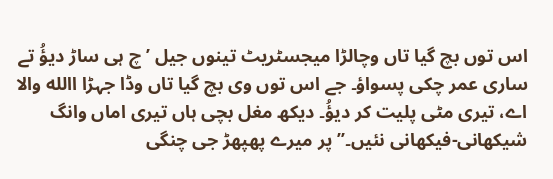اس توں بچ گیا تاں وچالڑا میجسٹریٹ تینوں جیل ’چ ہی ساڑ دیؤُ تے ساری عمر چکی پسواؤ۔ جے اس توں وی بچ گیا تاں وڈا جہڑا االله والا اے، تیری مٹی پلیت کر دیؤُ۔ دیکھ مغل بچی ہاں تیری اماں وانگ شیکھانی-فیکھانی نئیں۔’’ پر میرے پھپھڑ جی چنگی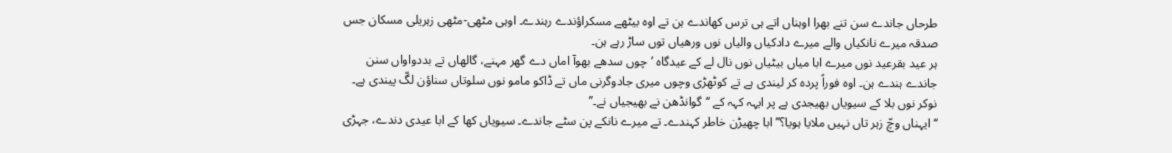طرحاں جاندے سن تنے بھرا اوہناں اتے ہی ترس کھاندے ہن تے اوہ بیٹھے مسکراؤندے رہندے۔ اوہی مٹھی-مٹھی زہریلی مسکان جس صدقہ میرے نانکیاں والے میرے دادکیاں والیاں نوں ورھیاں توں ساڑ رہے ہن۔
ہر عید بقرعید نوں میرے ابا میاں بیٹیاں نوں نال لے کے عیدگاہ ’چوں سدھے بھوآ اماں دے گھر مہنے، گالھاں تے بددواواں سنن جاندے ہندے ہن۔ اوہ فوراً پردہ کر لیندی ہے تے کوٹھڑی وچوں میری جادوگرنی ماں تے ڈاکو مامو نوں سلوتاں سناؤن لگّ پیندی ہے۔ نوکر نوں بلا کے سیویاں بھیجدی ہے پر ایہہ کہہ کے ‘‘گوانڈھن نے بھیجیاں نے۔’’
‘‘ایہناں وچّ زہر تاں نہیں ملایا ہویا؟’’ ابا چھیڑن خاطر کہندے۔ تے میرے نانکے پن سٹے جاندے۔ سیویاں کھا کے ابا عیدی دندے، جہڑی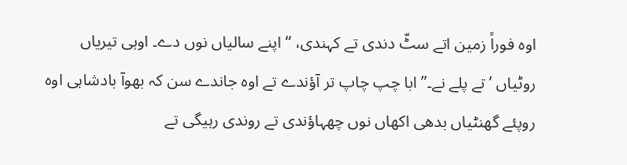اوہ فوراً زمین اتے سٹّ دندی تے کہندی، ‘‘اپنے سالیاں نوں دے۔ اوہی تیریاں روٹیاں ’تے پلے نے۔’’ ابا چپ چاپ تر آؤندے تے اوہ جاندے سن کہ بھوآ بادشاہی اوہ روپئے گھنٹیاں بدھی اکھاں نوں چھہاؤندی تے روندی رہیگی تے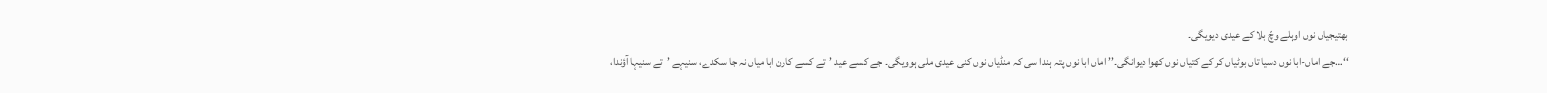بھتیجیاں نوں اوہلے وچّ بلا کے عیدی دیویگی۔
‘‘…جے اماں-ابا نوں دسیا تاں بوٹیاں کر کے کتیاں نوں کھوا دیوانگی۔’’ اماں ابا نوں پتہ ہندا سی کہ منڈیاں نوں کنی عیدی ملی ہوویگی۔ جے کسے عید ’تے کسے کارن ابا میاں نہ جا سکدے، سنیہے ’تے سنیہا آؤندا،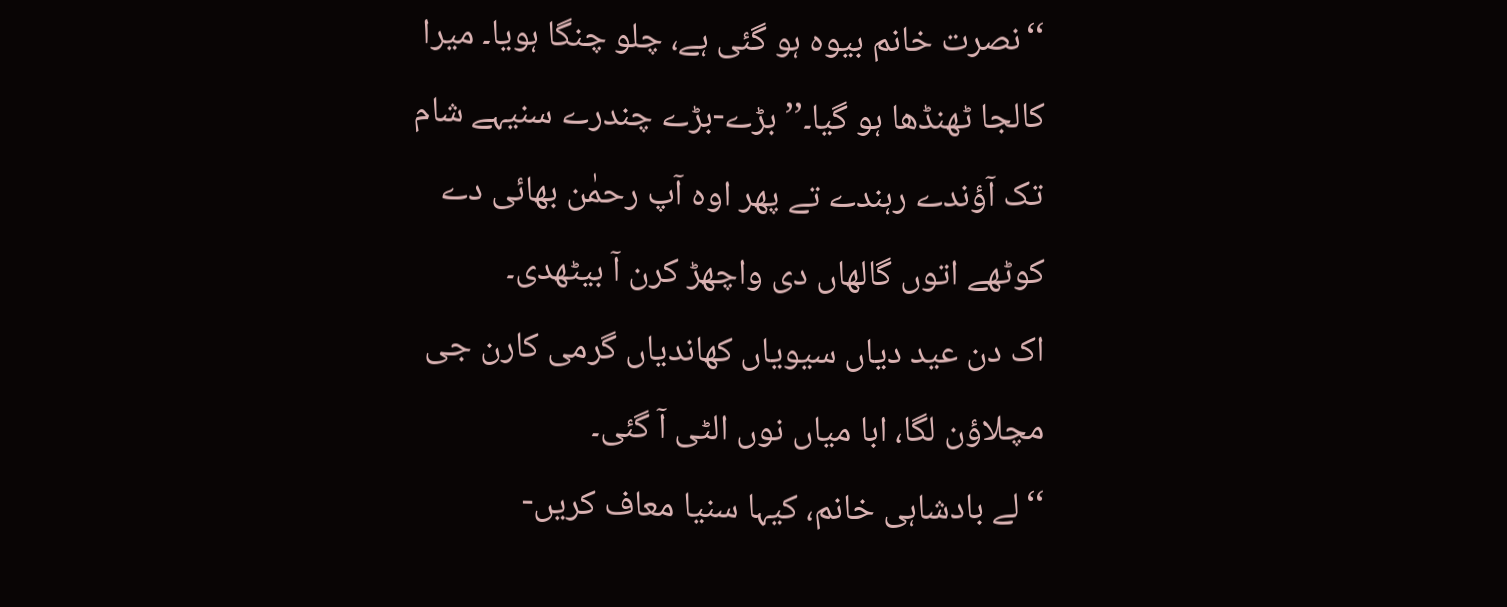‘‘نصرت خانم بیوہ ہو گئی ہے، چلو چنگا ہویا۔ میرا کالجا ٹھنڈھا ہو گیا۔’’ بڑے-بڑے چندرے سنیہے شام تک آؤندے رہندے تے پھر اوہ آپ رحمٰن بھائی دے کوٹھے اتوں گالھاں دی واچھڑ کرن آ بیٹھدی۔
اک دن عید دیاں سیویاں کھاندیاں گرمی کارن جی مچلاؤن لگا، ابا میاں نوں الٹی آ گئی۔
‘‘لے بادشاہی خانم، کیہا سنیا معاف کریں-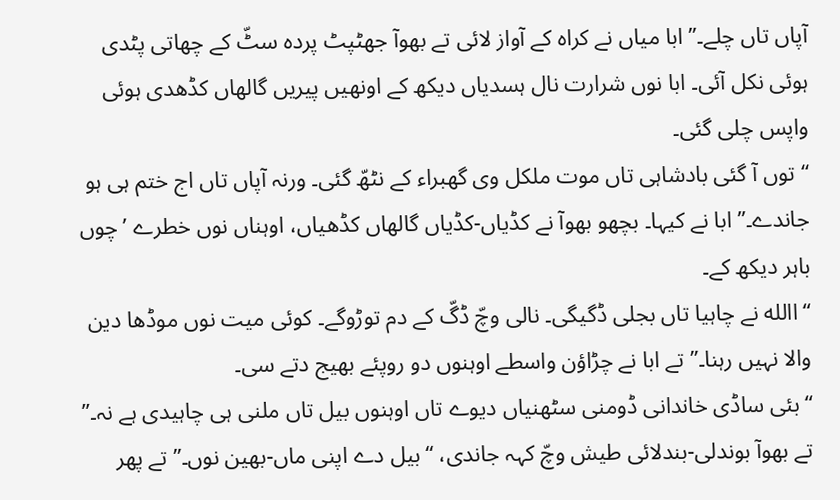آپاں تاں چلے۔’’ ابا میاں نے کراہ کے آواز لائی تے بھوآ جھٹپٹ پردہ سٹّ کے چھاتی پٹدی ہوئی نکل آئی۔ ابا نوں شرارت نال ہسدیاں دیکھ کے اونھیں پیریں گالھاں کڈھدی ہوئی واپس چلی گئی۔
‘‘توں آ گئی بادشاہی تاں موت ملکل وی گھبراء کے نٹھّ گئی۔ ورنہ آپاں تاں اج ختم ہی ہو جاندے۔’’ ابا نے کیہا۔ بچھو بھوآ نے کڈیاں-کڈیاں گالھاں کڈھیاں، اوہناں نوں خطرے ’چوں باہر دیکھ کے۔
‘‘االله نے چاہیا تاں بجلی ڈگیگی۔ نالی وچّ ڈگّ کے دم توڑوگے۔ کوئی میت نوں موڈھا دین والا نہیں رہنا۔’’ تے ابا نے چڑاؤن واسطے اوہنوں دو روپئے بھیج دتے سی۔
‘‘بئی ساڈی خاندانی ڈومنی سٹھنیاں دیوے تاں اوہنوں بیل تاں ملنی ہی چاہیدی ہے نہ۔’’ تے بھوآ بوندلی-بندلائی طیش وچّ کہہ جاندی، ‘‘بیل دے اپنی ماں-بھین نوں۔’’ تے پھر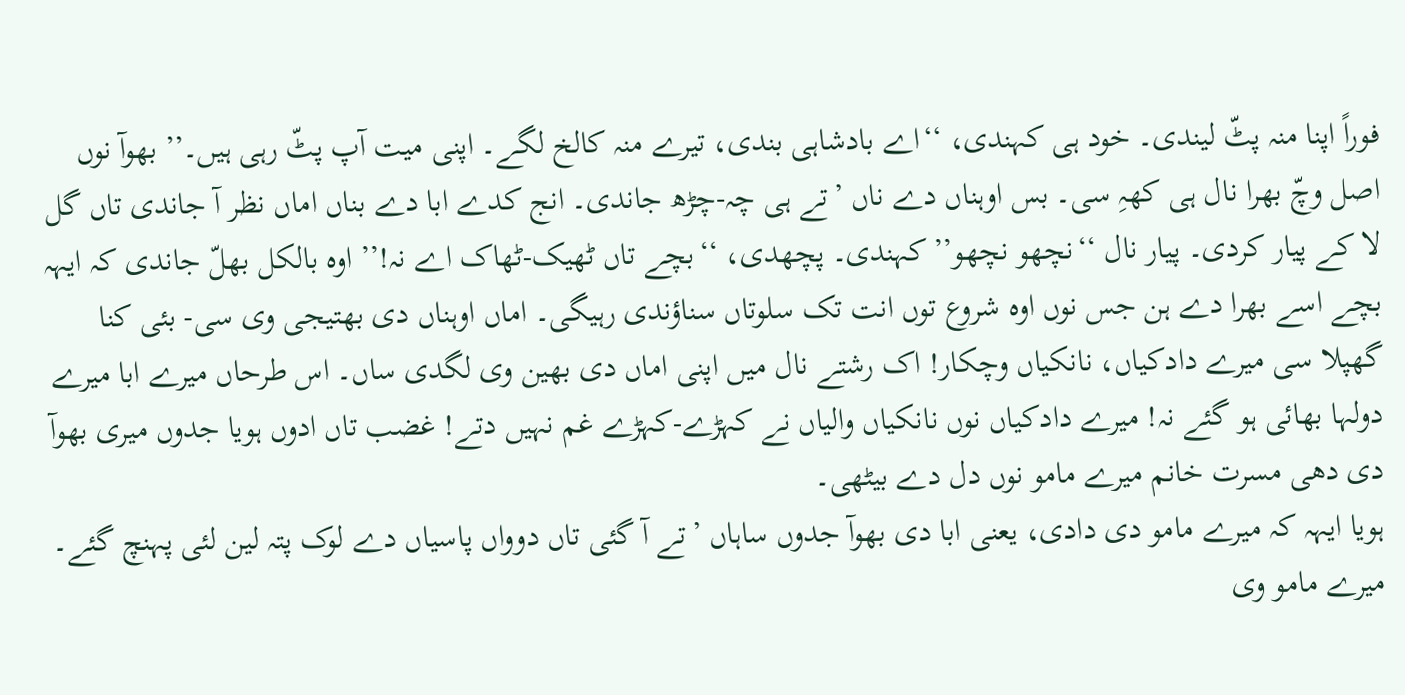فوراً اپنا منہ پٹّ لیندی۔ خود ہی کہندی، ‘‘اے بادشاہی بندی، تیرے منہ کالخ لگے۔ اپنی میت آپ پٹّ رہی ہیں۔’’ بھوآ نوں اصل وچّ بھرا نال ہی کھہِ سی۔ بس اوہناں دے ناں ’تے ہی چہ-چڑھ جاندی۔ انج کدے ابا دے بناں اماں نظر آ جاندی تاں گل لا کے پیار کردی۔ پیار نال ‘‘نچھو نچھو’’ کہندی۔ پچھدی، ‘‘بچے تاں ٹھیک-ٹھاک اے نہ!’’ اوہ بالکل بھلّ جاندی کہ ایہہ بچے اسے بھرا دے ہن جس نوں اوہ شروع توں انت تک سلوتاں سناؤندی رہیگی۔ اماں اوہناں دی بھتیجی وی سی- بئی کنا گھپلا سی میرے دادکیاں، نانکیاں وچکار! اک رشتے نال میں اپنی اماں دی بھین وی لگدی ساں۔ اس طرحاں میرے ابا میرے دولہا بھائی ہو گئے نہ! میرے دادکیاں نوں نانکیاں والیاں نے کہڑے-کہڑے غم نہیں دتے! غضب تاں ادوں ہویا جدوں میری بھوآ دی دھی مسرت خانم میرے مامو نوں دل دے بیٹھی۔
ہویا ایہہ کہ میرے مامو دی دادی، یعنی ابا دی بھوآ جدوں ساہاں ’تے آ گئی تاں دوواں پاسیاں دے لوک پتہ لین لئی پہنچ گئے۔ میرے مامو وی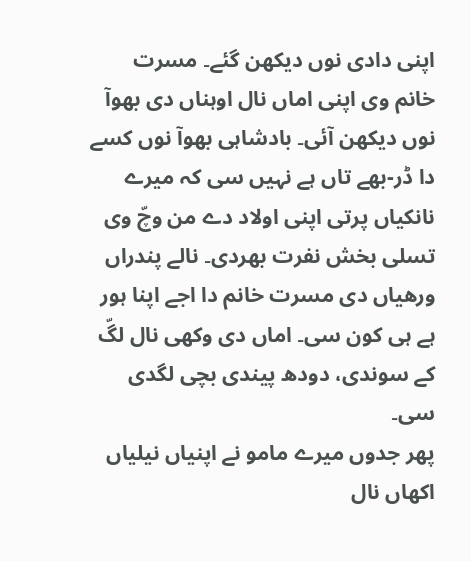اپنی دادی نوں دیکھن گئے۔ مسرت خانم وی اپنی اماں نال اوہناں دی بھوآ نوں دیکھن آئی۔ بادشاہی بھوآ نوں کسے دا ڈر-بھے تاں ہے نہیں سی کہ میرے نانکیاں پرتی اپنی اولاد دے من وچّ وی تسلی بخش نفرت بھردی۔ نالے پندراں ورھیاں دی مسرت خانم دا اجے اپنا ہور ہے ہی کون سی۔ اماں دی وکھی نال لگّ کے سوندی، دودھ پیندی بچی لگدی سی۔
پھر جدوں میرے مامو نے اپنیاں نیلیاں اکھاں نال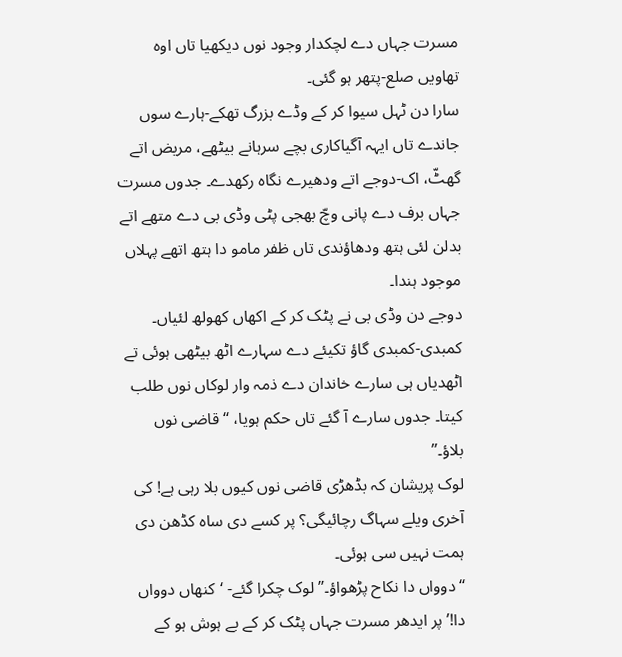مسرت جہاں دے لچکدار وجود نوں دیکھیا تاں اوہ تھاویں صلع-پتھر ہو گئی۔
سارا دن ٹہل سیوا کر کے وڈے بزرگ تھکے-ہارے سوں جاندے تاں ایہہ آگیاکاری بچے سرہانے بیٹھے، مریض اتے گھٹّ، اک-دوجے اتے ودھیرے نگاہ رکھدے۔ جدوں مسرت جہاں برف دے پانی وچّ بھجی پٹی وڈی بی دے متھے اتے بدلن لئی ہتھ ودھاؤندی تاں ظفر مامو دا ہتھ اتھے پہلاں موجود ہندا۔
دوجے دن وڈی بی نے پٹک کر کے اکھاں کھولھ لئیاں۔ کمبدی-کمبدی گاؤ تکیئے دے سہارے اٹھ بیٹھی ہوئی تے اٹھدیاں ہی سارے خاندان دے ذمہ وار لوکاں نوں طلب کیتا۔ جدوں سارے آ گئے تاں حکم ہویا، ‘‘قاضی نوں بلاؤ۔’’
لوک پریشان کہ بڈھڑی قاضی نوں کیوں بلا رہی ہے! کی آخری ویلے سہاگ رچائیگی؟ پر کسے دی ساہ کڈھن دی ہمت نہیں سی ہوئی۔
‘‘دوواں دا نکاح پڑھواؤ۔’’ لوک چکرا گئے- ‘کنھاں دوواں دا!’ پر ایدھر مسرت جہاں پٹک کر کے بے ہوش ہو کے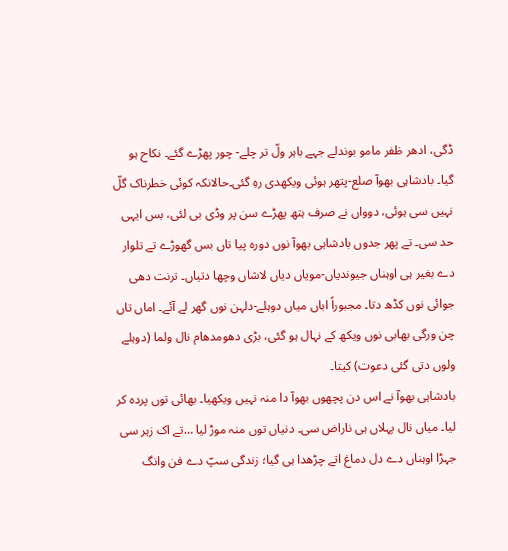ڈگی، ادھر ظفر مامو بوندلے جہے باہر ولّ تر چلے- چور پھڑے گئے۔ نکاح ہو گیا۔ بادشاہی بھوآ صلع-پتھر ہوئی ویکھدی رہِ گئی۔حالانکہ کوئی خطرناک گلّ نہیں سی ہوئی، دوواں نے صرف ہتھ پھڑے سن پر وڈی بی لئی، بس ایہی حد سی۔ تے پھر جدوں بادشاہی بھوآ نوں دورہ پیا تاں بس گھوڑے تے تلوار دے بغیر ہی اوہناں جیوندیاں-مویاں دیاں لاشاں وچھا دتیاں۔ ترنت دھی جوائی نوں کڈھ دتا۔ مجبوراً اباں میاں دوہلے-دلہن نوں گھر لے آئے۔ اماں تاں چن ورگی بھابی نوں ویکھ کے نہال ہو گئی، بڑی دھومدھام نال ولما (دوہلے ولوں دتی گئی دعوت) کیتا۔
بادشاہی بھوآ نے اس دن پچھوں بھوآ دا منہ نہیں ویکھیا۔ بھائی توں پردہ کر لیا۔ میاں نال پہلاں ہی ناراض سی۔ دنیاں توں منہ موڑ لیا …تے اک زہر سی جہڑا اوہناں دے دل دماغ اتے چڑھدا ہی گیا؛ زندگی سپّ دے فن وانگ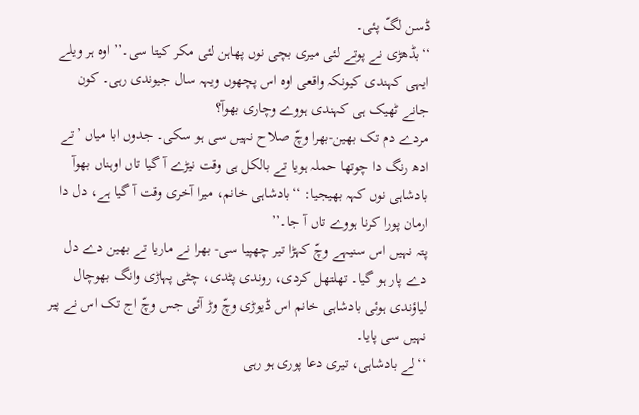ڈسن لگّ پئی۔
‘‘بڈھڑی نے پوتے لئی میری بچی نوں پھاہن لئی مکر کیتا سی۔’’ اوہ ہر ویلے ایہی کہندی کیونکہ واقعی اوہ اس پچھوں ویہہ سال جیوندی رہی۔ کون جانے ٹھیک ہی کہندی ہووے وچاری بھوآ؟
مردے دم تک بھین-بھرا وچّ صلاح نہیں سی ہو سکی۔ جدوں ابا میاں ’تے ادھ رنگ دا چوتھا حملہ ہویا تے بالکل ہی وقت نیڑے آ گیا تاں اوہناں بھوآ بادشاہی نوں کہہ بھیجیا: ‘‘بادشاہی خانم، میرا آخری وقت آ گیا ہے، دل دا ارمان پورا کرنا ہووے تاں آ جا۔’’
پتہ نہیں اس سنیہے وچّ کہڑا تیر چھپیا سی- بھرا نے ماریا تے بھین دے دل دے پار ہو گیا۔ تھلتھل کردی، روندی پٹدی، چٹی پہاڑی وانگ بھوچال لیاؤندی ہوئی بادشاہی خانم اس ڈیوڑی وچّ وڑ آئی جس وچّ اج تک اس نے پیر نہیں سی پایا۔
‘‘لے بادشاہی، تیری دعا پوری ہو رہی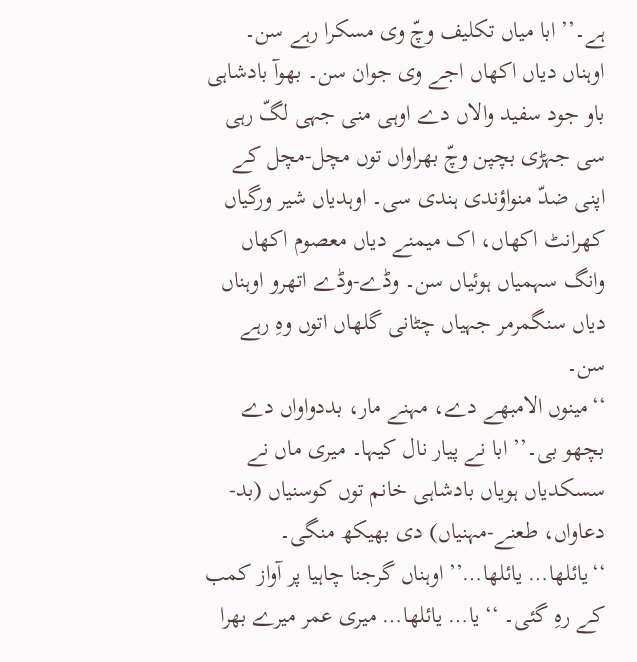ہے۔’’ ابا میاں تکلیف وچّ وی مسکرا رہے سن۔ اوہناں دیاں اکھاں اجے وی جوان سن۔ بھوآ بادشاہی باو جود سفید والاں دے اوہی منی جہی لگّ رہی سی جہڑی بچپن وچّ بھراواں توں مچل-مچل کے اپنی ضدّ منواؤندی ہندی سی۔ اوہدیاں شیر ورگیاں کھرانٹ اکھاں، اک میمنے دیاں معصوم اکھاں وانگ سہمیاں ہوئیاں سن۔ وڈے-وڈے اتھرو اوہناں دیاں سنگمرمر جہیاں چٹانی گلھاں اتوں وہِ رہے سن۔
‘‘مینوں الامبھے دے، مہنے مار، بددواواں دے بچھو بی۔’’ ابا نے پیار نال کیہا۔ میری ماں نے سسکدیاں ہویاں بادشاہی خانم توں کوسنیاں (بد-دعاواں، طعنے-مہنیاں) دی بھیکھ منگی۔
‘‘یائلھا… یائلھا…’’ اوہناں گرجنا چاہیا پر آواز کمب کے رہِ گئی۔ ‘‘یا… یائلھا… میری عمر میرے بھرا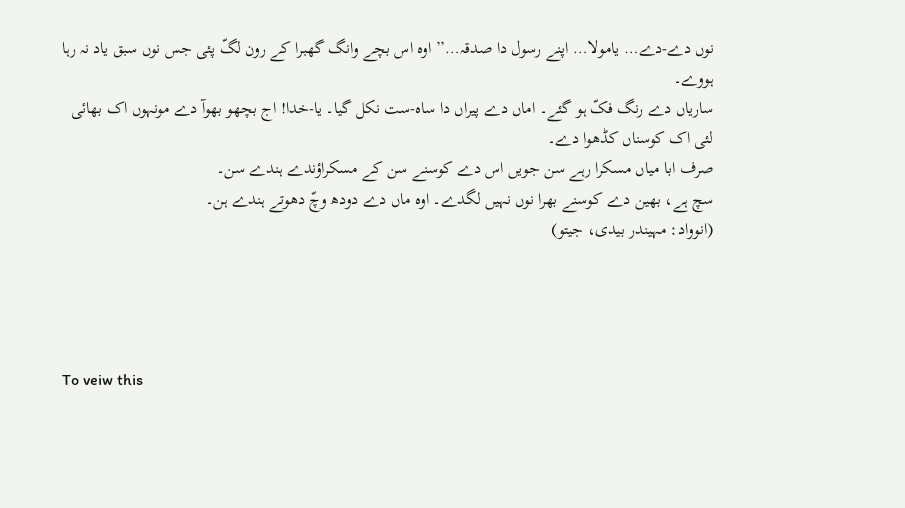نوں دے-دے… یامولا… اپنے رسول دا صدقہ…’’ اوہ اس بچے وانگ گھبرا کے رون لگّ پئی جس نوں سبق یاد نہ رہا ہووے۔
ساریاں دے رنگ فکّ ہو گئے۔ اماں دے پیراں دا ساہ-ست نکل گیا۔ یا-خدا! اج بچھو بھوآ دے مونہوں اک بھائی لئی اک کوسناں کڈھوا دے۔
صرف ابا میاں مسکرا رہے سن جویں اس دے کوسنے سن کے مسکراؤندے ہندے سن۔
سچ ہے، بھین دے کوسنے بھرا نوں نہیں لگدے۔ اوہ ماں دے دودھ وچّ دھوتے ہندے ہن۔
(انوواد: مہیندر بیدی، جیتو)




To veiw this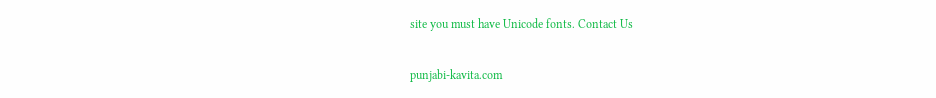site you must have Unicode fonts. Contact Us

punjabi-kavita.com